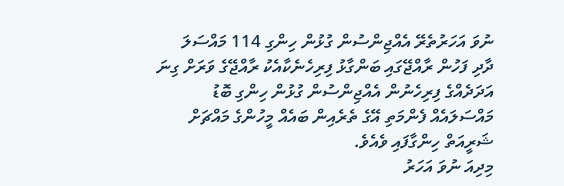ނުވަ އަހަރުތެރޭ އެއްޖިންސުން ގުޅުން ހިންގި 114 މައްސަލަ
ދާދި ފަހުން ރާއްޖޭގައި ބަންގާޅު ފިރިހެނެކާއެކު ރާއްޖޭގެ ވަރަށް ގިނަ އަދަދެއްގެ ފިރިހެނުން އެއްޖިންސުން ގުޅުން ހިންގި ބޮޑު މައްސަލައެއް ފެންމަތި އޭގެ ތެރެއިން ބައެއް މީހުންގެ މައްޗަށް ޝަރީއަތް ހިންގާފައި ވެއެވެ.
މިދިއަ ނުވަ އަހަރު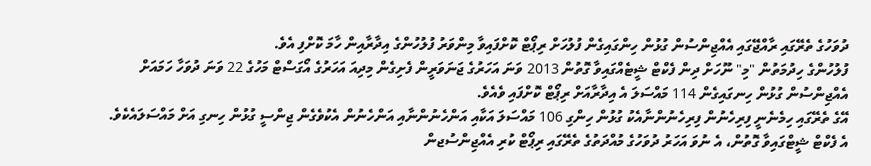ދުވަހުގެ ތެރޭގައި ރާއްޖޭގައި އެއްޖިންސުން ގުޅުން ހިންގައިގެން ފުލުހަށް ރިޕޯޓް ކޮށްފައިވާ މިންވަރު ފުލުހުންގެ އިދާރާއިން ހާމަ ކޮށްފި އެވެ.
ފުލުހުންގެ ހިދުމަތުން "މި" ނޫހަށް ދިން ފެކްޓް ޝީޓެއްގައިވާ ގޮތުން 2013 ވަނަ އަހަރުގެ ޖަނަވަރީން ފެށިގެން މިދިއަ އަހަރުގެ އޯގަސްޓް މަހުގެ 22 ވަނަ ދުވަހާ ހަމައަށް އެއްޖިންސުން ގުޅުން ހިނގައިގެން 114 މައްސަލަ އެ އިދާރާއަށް ރިޕޯޓް ކޮށްފައި ވެއެވެ.
އޭގެ ތެރޭގައި ހިމެނެނީ ފިރިހެނުން ފިރިހެނުންނާއެކު ގުޅުން ހިންގި 106 މައްސަލަ އަކާއި އަންހެނުންނާއި އަންހެނުން އެކުވެގެން ޖިންސީ ގުޅުން ހިނގި އަށް މައްސަލައެކެވެ. އެ ފެކްޓް ޝީޓްގައިވާ ގޮތުން، އެ ނުވަ އަހަރު ދުވަހުގެ މުއްދަތުގެ ތެރޭގައި ރިޕޯޓް ކުރި އެއްޖިންސުޖން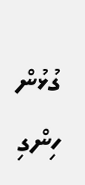ގުޅުން ހިންގި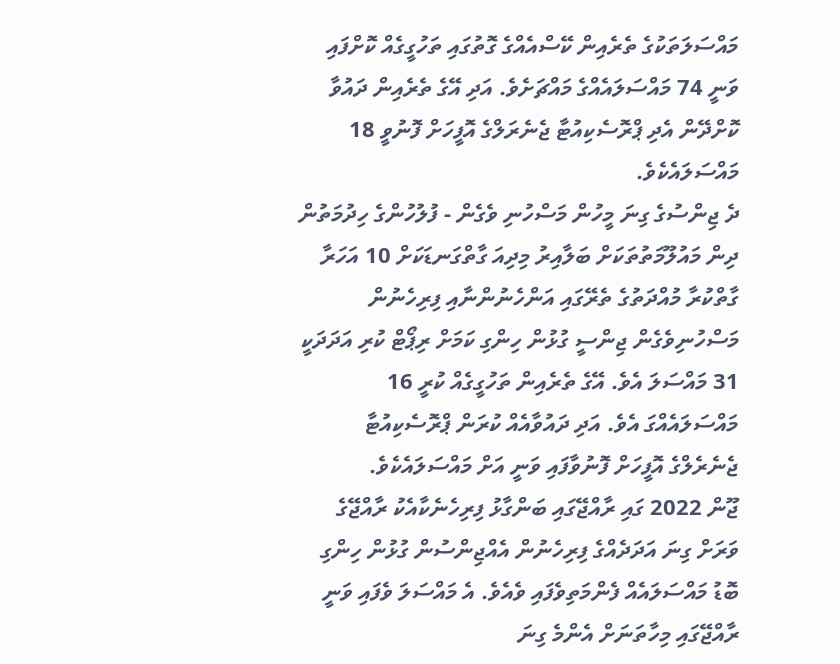މައްސަލަތަކުގެ ތެރެއިން ކޭސްއެއްގެ ގޮތުގައި ތަހުގީގެއް ކޮށްފައި ވަނީ 74 މައްސަލައެއްގެ މައްޗަށެވެ. އަދި އޭގެ ތެރެއިން ދައުވާ ކޮށްދޭން އެދި ޕްރޮސެކިއުޓާ ޖެނެރަލްގެ އޮފީހަށް ފޮނުވީ 18 މައްސަލައެކެވެ.
ދެ ޖިންސުގެ ގިނަ މީހުން މަސްހުނި ވެގެން - ފުލުހުންގެ ހިދުމަތުން ދިން މައުލޫމަތުތަކަށް ބަލާއިރު މިދިއަ ގާތްގަނޑަކަށް 10 އަހަރާ ގާތްކުރާ މުއްދަތުގެ ތެރޭގައި އަންހެނުންނާއި ފިރިހެނުން މަސްހުނިވެގެން ޖިންސީ ގުޅުން ހިންގި ކަމަށް ރިޕޯޓް ކުރި އަދަދަކީ 31 މައްސަލަ އެވެ. އޭގެ ތެރެއިން ތަހުގީގެއް ކުރީ 16 މައްސަލައެއްގަ އެވެ. އަދި ދައުވާއެއް ކުރަން ޕްރޮސެކިއުޓާ ޖެނެރެލްގެ އޮފީހަށް ފޮނުވާފައި ވަނީ އަށް މައްސަލައެކެވެ.
ޖޫން 2022 ގައި ރާއްޖޭގައި ބަންގާޅު ފިރިހެނެކާއެކު ރާއްޖޭގެ ވަރަށް ގިނަ އަދަދެއްގެ ފިރިހެނުން އެއްޖިންސުން ގުޅުން ހިންގި ބޮޑު މައްސަލައެއް ފެންމަތިވެފައި ވެއެވެ. އެ މައްސަލަ ވެފައި ވަނީ ރާއްޖޭގައި މިހާތަނަށް އެންމެ ގިނަ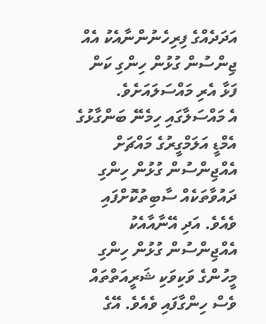އަދަދެއްގެ ފިރިހެނުންނާއެކު އެއް ޖިންސުން ގުޅުން ހިންގި ކަން ފަޅާ އެރި މައްސަލައަށެވެ.
އެ މައްސަލާގައި ހިމެނޭ ބަންގާޅުގެ އެމްޑީ އަލަމްގީރުގެ މައްޗަށް އެއްޖިންސުން ގުޅުން ހިންގި ދައުވާތަކެއް ސާބިތުކޮށްފައި ވެއެވެ. އަދި އޭނާއާއެކު އެއްޖިންސުން ގުޅުން ހިންގި މީހުންގެ ވަކިވަކި ޝަރީއަތްތައް ވެސް ހިންގާފައި ވެއެވެ. އޭގެ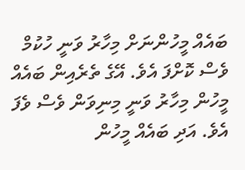ބައެއް މީހުންނަށް މިހާރު ވަނީ ހުކުމް ވެސް ކޮށްފަ އެވެ. އޭގެ ތެރެއިން ބައެއް މީހުން މިހާރު ވަނީ މިނިވަން ވެސް ވެފަ އެވެ. އަދި ބައެއް މީހުން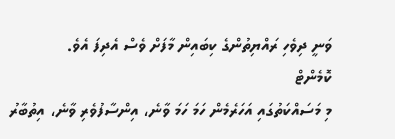ވަނީ ދިވެހި ރައްޔިތުންގެ ކިބައިން މާފަށް ވެސް އެދިފަ އެވެ.
ކޮމެންޓް
މި މަސައްކަތުގައި އަހަރެމެން ހަމަ ހަމަ ވާނެ، އިންސާފުވެރި ވާނެ، އިތުބާރު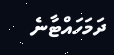ދަމަހައްޓާނެ